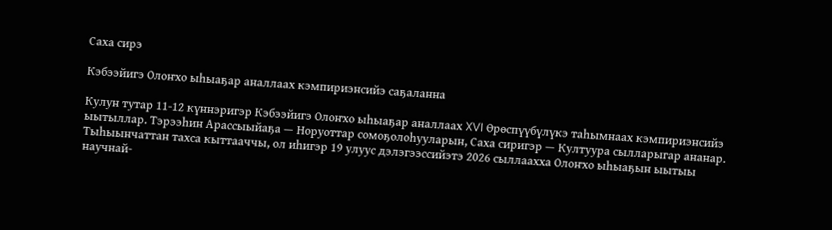Саха сирэ

Кэбээйигэ Олоҥхо ыһыаҕар аналлаах кэмпириэнсийэ саҕаланна

Кулун тутар 11-12 күннэригэр Кэбээйигэ Олоҥхо ыһыаҕар аналлаах XVI Өрөспүүбүлүкэ таһымнаах кэмпириэнсийэ ыытыллар. Тэрээһин Арассыыйаҕа — Норуоттар сомоҕолоһууларын, Саха сиригэр — Култуура сылларыгар ананар. Тыһыынчаттан тахса кыттааччы, ол иһигэр 19 улуус дэлэгээссийэтэ 2026 сыллаахха Олоҥхо ыһыаҕын ыытыы научнай-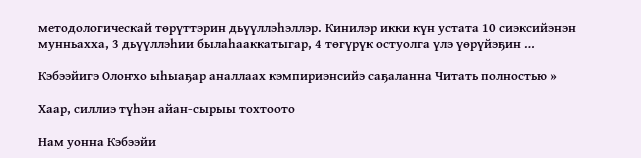методологическай төрүттэрин дьүүллэһэллэр. Кинилэр икки күн устата 10 сиэксийэнэн мунньахха, 3 дьүүллэһии былаһааккатыгар, 4 төгүрүк остуолга үлэ үөрүйэҕин …

Кэбээйигэ Олоҥхо ыһыаҕар аналлаах кэмпириэнсийэ саҕаланна Читать полностью »

Хаар, силлиэ түһэн айан-сырыы тохтоото

Нам уонна Кэбээйи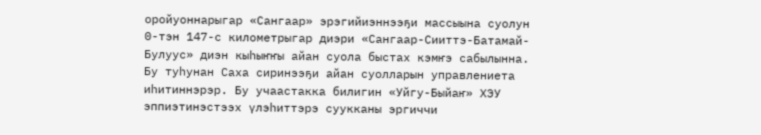оройуоннарыгар «Сангаар» эрэгийиэннээҕи массыына суолун 0-тэн 147-с километрыгар диэри «Сангаар-Сииттэ-Батамай-Булуус» диэн кыһыҥҥы айан суола быстах кэмҥэ сабылынна. Бу туһунан Саха сиринээҕи айан суолларын управлениета иһитиннэрэр. Бу учаастакка билигин «Уйгу-Быйаҥ» ХЭУ эппиэтинэстээх үлэһиттэрэ суукканы эргиччи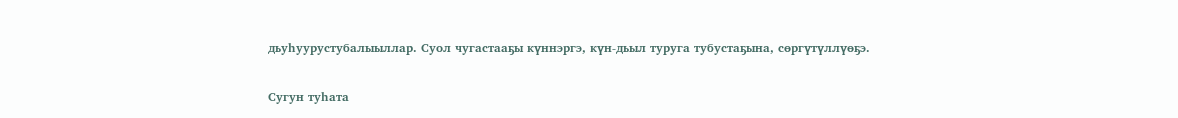дьуһуурустубалыыллар. Суол чугастааҕы күннэргэ, күн-дьыл туруга тубустаҕына, сөргүтүллүөҕэ.

Сугун туһата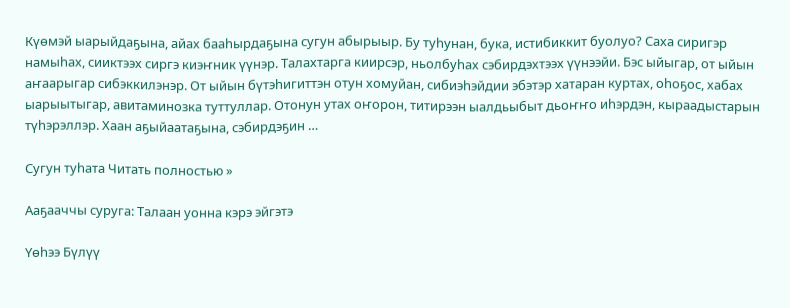Күөмэй ыарыйдаҕына, айах бааһырдаҕына сугун абырыыр. Бу туһунан, бука, истибиккит буолуо? Саха сиригэр намыһах, сииктээх сиргэ киэҥник үүнэр. Талахтарга киирсэр, ньолбуһах сэбирдэхтээх үүнээйи. Бэс ыйыгар, от ыйын аҥаарыгар сибэккилэнэр. От ыйын бүтэһигиттэн отун хомуйан, сибиэһэйдии эбэтэр хатаран куртах, оһоҕос, хабах ыарыытыгар, авитаминозка туттуллар. Отонун утах оҥорон, титирээн ыалдьыбыт дьоҥҥо иһэрдэн, кыраадыстарын түһэрэллэр. Хаан аҕыйаатаҕына, сэбирдэҕин …

Сугун туһата Читать полностью »

Ааҕааччы суруга: Талаан уонна кэрэ эйгэтэ

Үөһээ Бүлүү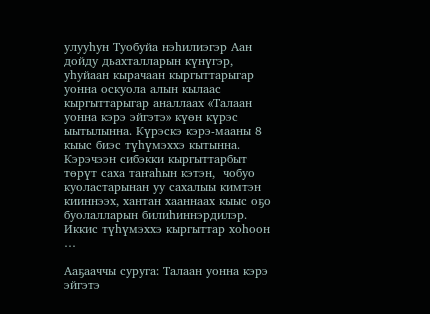улууһун Туобуйа нэһилиэгэр Аан дойду дьахталларын күнүгэр, уһуйаан кырачаан кыргыттарыгар уонна оскуола алын кылаас кыргыттарыгар аналлаах «Талаан уонна кэрэ эйгэтэ» күөн күрэс ыытылынна. Күрэскэ кэрэ-мааны 8 кыыс биэс түһүмэххэ кытынна. Кэрэчээн сибэкки кыргыттарбыт  төрүт саха таҥаһын кэтэн,  чобуо куоластарынан уу сахалыы кимтэн кииннээх, хантан хааннаах кыыс оҕо буолалларын билиһиннэрдилэр. Иккис түһүмэххэ кыргыттар хоһоон …

Ааҕааччы суруга: Талаан уонна кэрэ эйгэтэ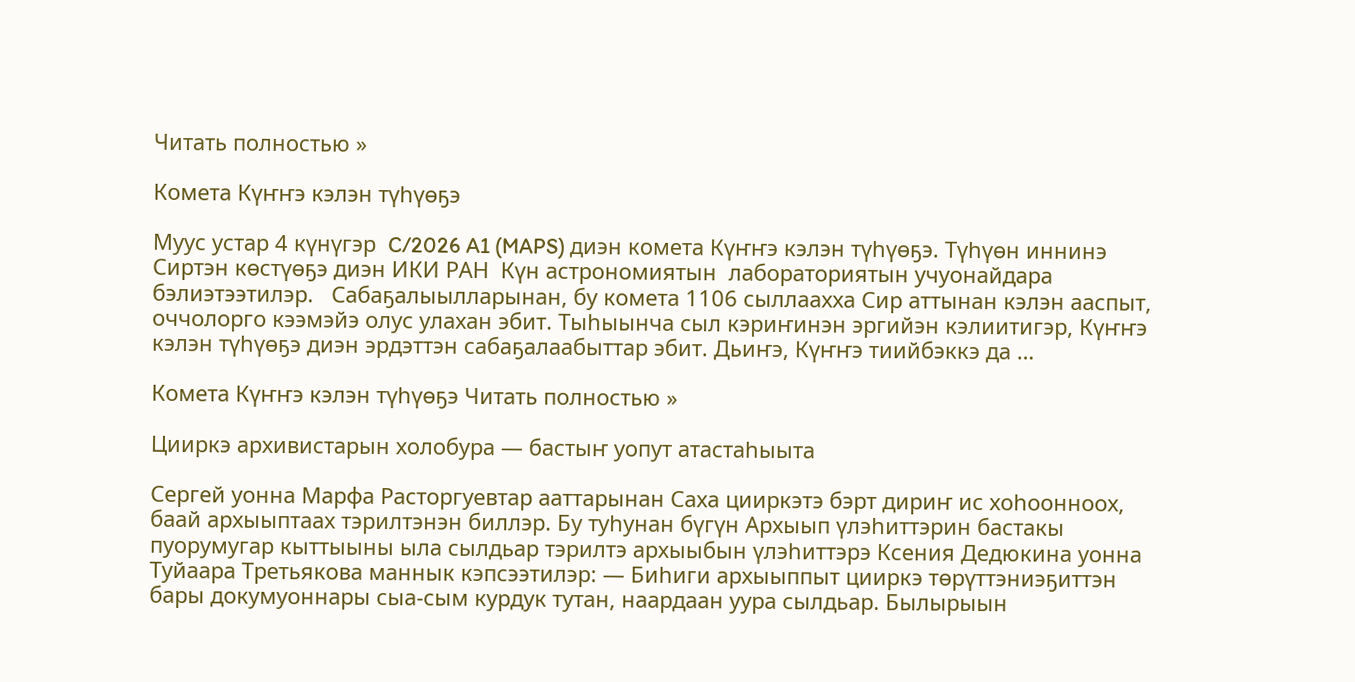Читать полностью »

Комета Күҥҥэ кэлэн түһүөҕэ

Муус устар 4 күнүгэр  C/2026 A1 (MAPS) диэн комета Күҥҥэ кэлэн түһүөҕэ. Түһүөн иннинэ Сиртэн көстүөҕэ диэн ИКИ РАН  Күн астрономиятын  лабораториятын учуонайдара бэлиэтээтилэр.   Сабаҕалыылларынан, бу комета 1106 сыллаахха Сир аттынан кэлэн ааспыт, оччолорго кээмэйэ олус улахан эбит. Тыһыынча сыл кэриҥинэн эргийэн кэлиитигэр, Күҥҥэ кэлэн түһүөҕэ диэн эрдэттэн сабаҕалаабыттар эбит. Дьиҥэ, Күҥҥэ тиийбэккэ да …

Комета Күҥҥэ кэлэн түһүөҕэ Читать полностью »

Цииркэ архивистарын холобура — бастыҥ уопут атастаһыыта

Сергей уонна Марфа Расторгуевтар ааттарынан Саха цииркэтэ бэрт дириҥ ис хоһоонноох, баай архыыптаах тэрилтэнэн биллэр. Бу туһунан бүгүн Архыып үлэһиттэрин бастакы пуорумугар кыттыыны ыла сылдьар тэрилтэ архыыбын үлэһиттэрэ Ксения Дедюкина уонна Туйаара Третьякова маннык кэпсээтилэр: — Биһиги архыыппыт цииркэ төрүттэниэҕиттэн бары докумуоннары сыа-сым курдук тутан, наардаан уура сылдьар. Былырыын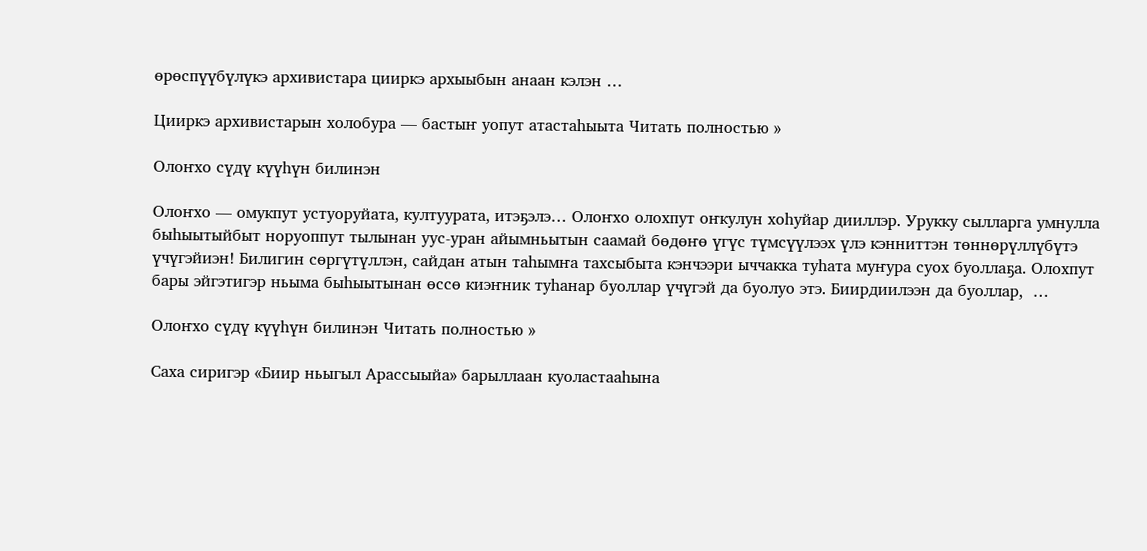өрөспүүбүлүкэ архивистара цииркэ архыыбын анаан кэлэн …

Цииркэ архивистарын холобура — бастыҥ уопут атастаһыыта Читать полностью »

Олоҥхо сүдү күүһүн билинэн

Олоҥхо — омукпут устуоруйата, култуурата, итэҕэлэ… Олоҥхо олохпут оҥкулун хоһуйар дииллэр. Урукку сылларга умнулла быһыытыйбыт норуоппут тылынан уус-уран айымньытын саамай бөдөҥө үгүс түмсүүлээх үлэ кэнниттэн төннөрүллүбүтэ үчүгэйиэн! Билигин сөргүтүллэн, сайдан атын таһымҥа тахсыбыта кэнчээри ыччакка туһата муҥура суох буоллаҕа. Олохпут бары эйгэтигэр ньыма быһыытынан өссө киэҥник туһанар буоллар үчүгэй да буолуо этэ. Биирдиилээн да буоллар,  …

Олоҥхо сүдү күүһүн билинэн Читать полностью »

Саха сиригэр «Биир ньыгыл Арассыыйа» барыллаан куоластааһына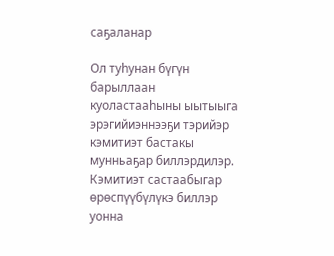саҕаланар

Ол туһунан бүгүн барыллаан куоластааһыны ыытыыга эрэгийиэннээҕи тэрийэр кэмитиэт бастакы мунньаҕар биллэрдилэр. Кэмитиэт састаабыгар өрөспүүбүлүкэ биллэр уонна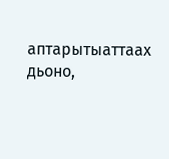аптарытыаттаах дьоно,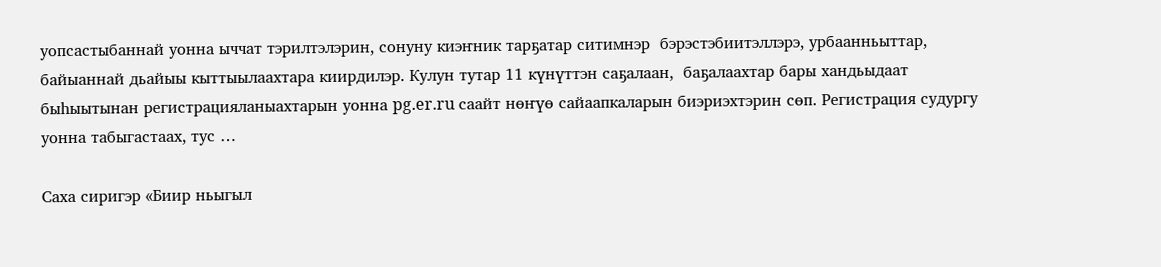уопсастыбаннай уонна ыччат тэрилтэлэрин, сонуну киэҥник тарҕатар ситимнэр  бэрэстэбиитэллэрэ, урбаанньыттар, байыаннай дьайыы кыттыылаахтара киирдилэр. Кулун тутар 11 күнүттэн саҕалаан,  баҕалаахтар бары хандьыдаат быһыытынан регистрацияланыахтарын уонна pg.er.ru саайт нөҥүө сайаапкаларын биэриэхтэрин сөп. Регистрация судургу уонна табыгастаах, тус …

Саха сиригэр «Биир ньыгыл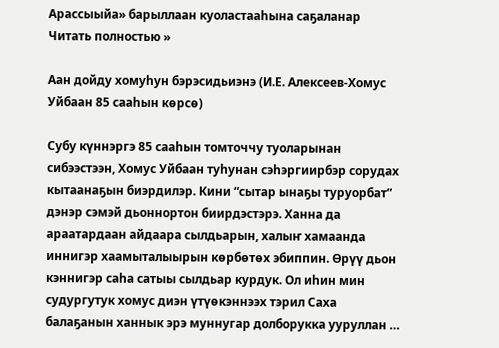Арассыыйа» барыллаан куоластааһына саҕаланар Читать полностью »

Аан дойду хомуһун бэрэсидьиэнэ (И.Е. Алексеев-Хомус Уйбаан 85 сааһын көрсө)

Субу күннэргэ 85 сааһын томточчу туоларынан сибээстээн, Хомус Уйбаан туһунан сэһэргиирбэр сорудах кытаанаҕын биэрдилэр. Кини “сытар ынаҕы туруорбат” дэнэр сэмэй дьоннортон биирдэстэрэ. Ханна да араатардаан айдаара сылдьарын, халыҥ хамаанда иннигэр хаамыталыырын көрбөтөх эбиппин. Өрүү дьон кэннигэр саһа сатыы сылдьар курдук. Ол иһин мин судургутук хомус диэн үтүөкэннээх тэрил Саха балаҕанын ханнык эрэ муннугар долборукка ууруллан …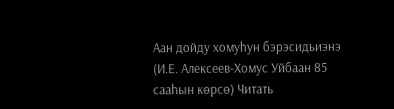Аан дойду хомуһун бэрэсидьиэнэ (И.Е. Алексеев-Хомус Уйбаан 85 сааһын көрсө) Читать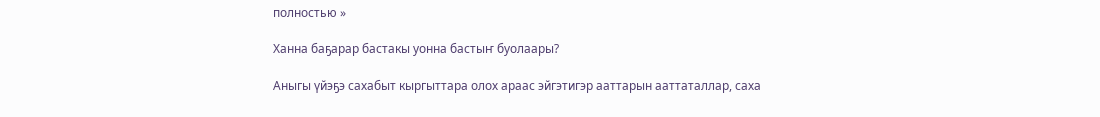полностью »

Ханна баҕарар бастакы уонна бастыҥ буолаары?

Аныгы үйэҕэ сахабыт кыргыттара олох араас эйгэтигэр ааттарын ааттаталлар, саха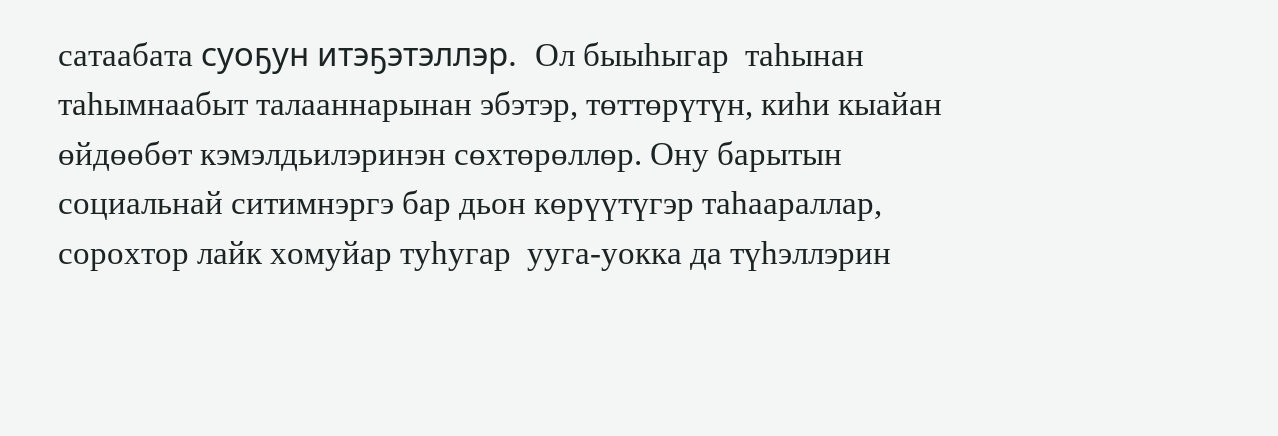сатаабата суоҕун итэҕэтэллэр.  Ол быыһыгар  таһынан таһымнаабыт талааннарынан эбэтэр, төттөрүтүн, киһи кыайан өйдөөбөт кэмэлдьилэринэн сөхтөрөллөр. Ону барытын социальнай ситимнэргэ бар дьон көрүүтүгэр таһаараллар, сорохтор лайк хомуйар туһугар  ууга-уокка да түһэллэрин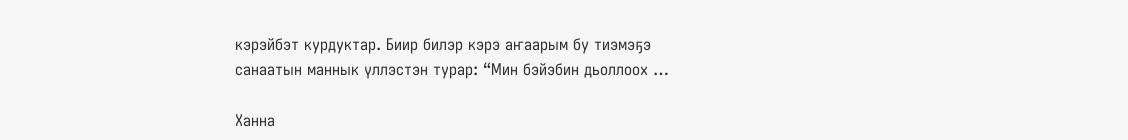кэрэйбэт курдуктар. Биир билэр кэрэ аҥаарым бу тиэмэҕэ санаатын маннык үллэстэн турар: “Мин бэйэбин дьоллоох …

Ханна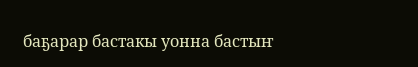баҕарар бастакы уонна бастыҥ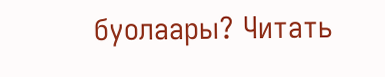буолаары? Читать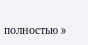полностью »